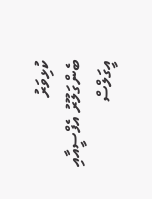ކުޅިވަރު
ބެންގަލޫރު އެފްސީއާއި އީގަލްސް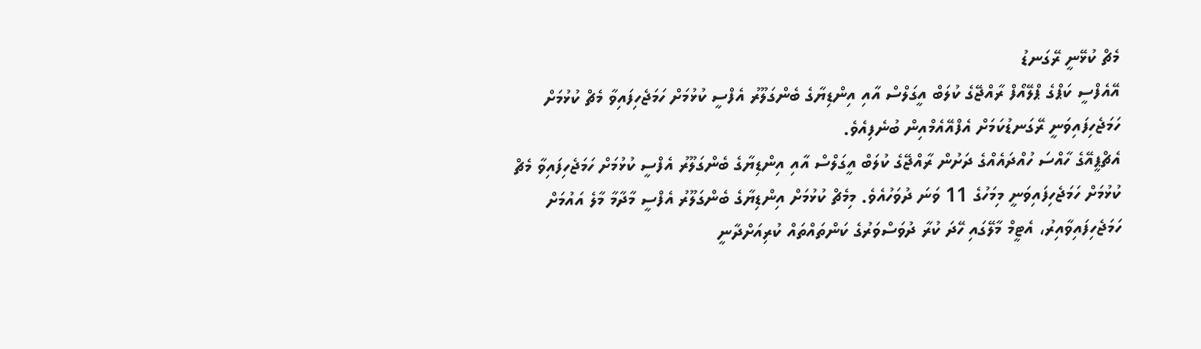މެޗް ކުޅޭނީ ރޭގަނޑު
އޭއެފްސީ ކަޕްގެ ޕްލޭއޯފް ރާއްޖޭގެ ކުލަބް އީގަލްސް އާއި އިންޑިޔާގެ ބެންގަލޫރު އެފްސީ ކުޅުމަށް ހަމަޖެހިފައިވާ މެޗް ކުޅުމަށް ހަމަޖެހިފައިވަނީ ރޭގަނޑުކަމަށް އެފްއޭއެމްއިން ބުނެފިއެވެ.
އެޗްޕީއޭގެ ހާއްސަ ހުއްދައެއްގެ ދަށުން ރާއްޖޭގެ ކުލަބް އީގަލްސް އާއި އިންޑިޔާގެ ބެންގަލޫރު އެފްސީ ކުޅުމަށް ހަމަޖެހިފައިވާ މެޗް ކުޅުމަށް ހަމަޖެހިފައިވަނީ މިމަހުގެ 11 ވަނަ ދުވަހުއެވެ. މިމެޗް ކުޅުމަށް އިންޑިޔާގެ ބެންގަލޫރު އެފްސީ މާދާމާ މާލެ އައުމަށް ހަމަޖެހިފައިވާއިރު، އެޓީމް މާލޭގައި ހޭދަ ކުރާ ދުވަސްވަރުގެ ކަންތައްތައް ކުރިއަށްދާނީ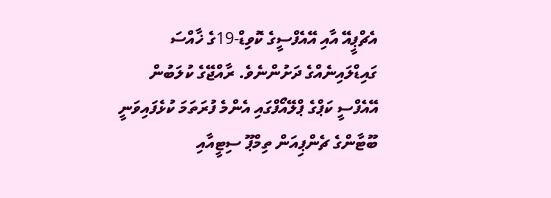އެޗްޕީއޭ އާއި އޭއެފްސީގެ ކޮވިޑް-19ގެ ޚާއްސަ ގައިޑްލައިނެއްގެ ދަށުންނެވެ. ރާއްޖޭގެ ކުލަބުން އޭއެފްސީ ކަޕްގެ ޕްލޭއޯފްގައި އެންމެ ފުރަތަމަ ކުޅެފައިވަނީ ބޫޓާންގެ ޗެންޕިއަން ތިމްޕޫ ސިޓީއާއި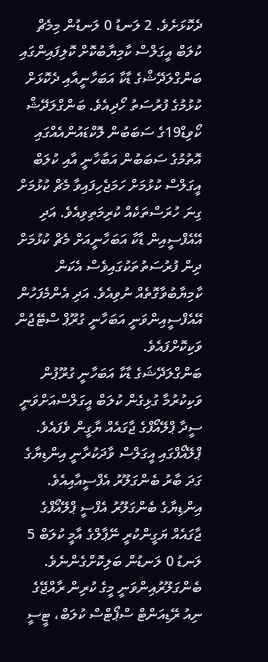ދެކޮޅަށެވެ. 2 ލަނޑު 0 ލަނޑުން މިމެޗް ކުލަބް އީގަލްސް ކާމިޔާބުކޮށް ކޮލިފައިންގައި ބަންގްލަދޭޝްގެ ޑާކާ އަބަހާނީއާއި ދެކޮޅަށް ކުޅުމުގެ ފުރުސަތު ހޯދިއެވެ. ބަންގްލަދޭޝް ކޯވިޑް19ގެ ސަބަބުން ލޮކްޑައުންއެއްގައި އޮތުމުގެ ސަބަބުން އަބާހާނީ އާއި ކުލަބް އީގަލްސް ކުޅުމަށް ހަމަޖެހިފައިވާ މެޗް ކުޅުމަށް ގިނަ ހުރަސްތަކެއް ކުރިމަތިވިއެވެ. އަދި އޭއެފްސީއިން ޑާކާ އަބަހާނީއަށް މެޗް ކުޅުމަށް ދިން ފުރުސަތުތަކުގައިވެސް އެކަން ކާމިޔާބުވާގޮތެއް ނުވިއެވެ. އަދި އެންމެފަހުން އޭއެފްސީއިންވަނީ އަބަހާނީ ގުރޫޕް ސްޓޭޖުން ވަކިކޮށްފައެވެ.
ބަންގްލަދޭޝަގެ ޑާކާ އަބަހާނީ ގުރޫޕުން ވަކިކުރުމާ ގުޅިގެން ކުލަބް އީގަލްސްއަށްވަނީ ސީދާ ޕްލޭއޯފްގެ ޖާގައެއް ޔާގީން ވެފައެވެ. ޕްލޭއޯފްގައި އީގަލްސް ވާދަކުރާނީ އިންޑިޔާގެ ގަދަ ބާރު ބެންގަލޫރު އެފްސީއާއިއެވެ. އިންޑިޔާގެ ބެންގަލޫރު އެފްސީ ޕްލޭއޯފްގެ ޖާގައެއް ޔަގީންކުރީ ނޭޕާލްގެ އާމީ ކުލަބް 5 ލަނޑު 0 ލަނޑުން ބަލިކޮށްގެންނެވެ. ބެންގަލޫރުއިންވަނީ މީގެ ކުރިން ރާއްޖޭގެ ނިއު ރޭޑިއަންޓް ސްޕޯޓްސް ކުލަބް، ޓީސީ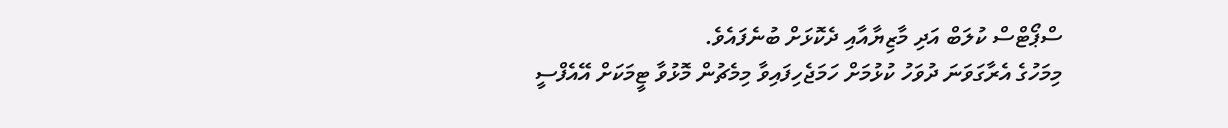ސްޕޯޓްސް ކުލަބް އަދި މާޒިޔާއާއި ދެކޮޅަށް ބުނެފައެވެ.
މިމަހުގެ އެރާގަވަނަ ދުވަހު ކުޅުމަށް ހަމަޖެހިފައިވާ މިމެޗުން މޮޅުވާ ޓީމަކަށް އޭއެފްސީ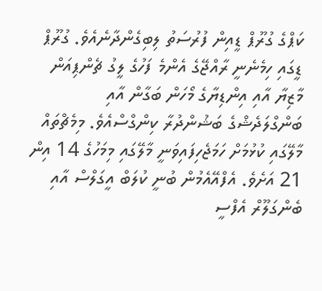ކަޕްގެ ގުރޫޕް ޑީއިން ފުރުސަތު ލިބިގެންދާނެއެވެ. ގުރޫޕް ޑީގައި ހިމެނެނީ ރާއްޖޭގެ އެންމެ ފަހުގެ ލީގު ޗެންޕިއަން މާޒިޔާ އާއި އިންޑިޔާގެ މޯހަން ބަގާން އާއި ބަންގްލަދެޝްގެ ބަޝުންދުރާ ކިންގްސްއެވެ. މިމެޗްތައް މާލޭގައި ކުޅުމަށް ހަމަޖެހިފައިވަނީ މާލޭގައި މިމަހުގެ 14 އިން 21 އަށެވެ. އެފްއޭއެމުން ބުނީ ކުލަބް އީގަލްސް އާއި ބެންގަލޫރް އެފްސީ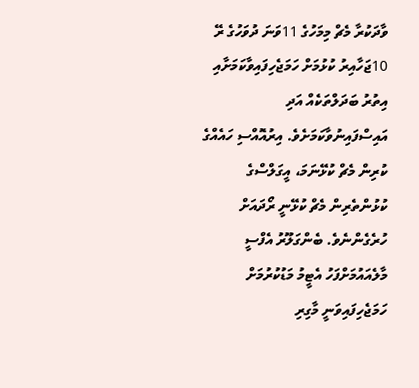ވާދަކުރާ މެޗް މިމަހުގެ 11ވަނަ ދުވަހުގެ ރޭ 10ޖަހާއިރު ކުޅުމަށް ހަމަޖެހިފައިވާކަމަށާއި އިތުރު ބަދަލްތަކެއް އަދި އައިސްފައިނުވާކަމަށެވެ. އިރުއޮއްސި ހައެއްގެ ކުރިން މެޗް ކުޅޭނަމަ، އީގަލްސްގެ ކުޅުންތެރިން މެޗް ކުޅޭނީ ރޯދައަށް ހުރެގެންނެވެ. ބެންގަލޫރު އެފްސީ މާލެއައުމަށްފަހު އެޓީމު މަޑުކުރުމަށް ހަމަޖެހިފައިވަނީ މާގިރި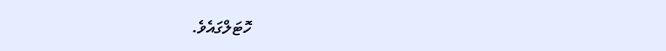ހޮޓަލްގައެވެ.